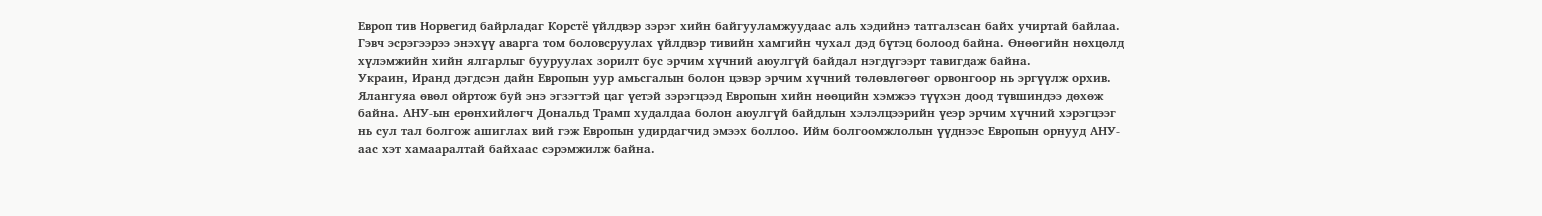Европ тив Норвегид байрладаг Корстё үйлдвэр зэрэг хийн байгууламжуудаас аль хэдийнэ татгалзсан байх учиртай байлаа. Гэвч эсрэгээрээ энэхүү аварга том боловсруулах үйлдвэр тивийн хамгийн чухал дэд бүтэц болоод байна. Өнөөгийн нөхцөлд хүлэмжийн хийн ялгарлыг бууруулах зорилт бус эрчим хүчний аюулгүй байдал нэгдүгээрт тавигдаж байна.
Украин, Иранд дэгдсэн дайн Европын уур амьсгалын болон цэвэр эрчим хүчний төлөвлөгөөг орвонгоор нь эргүүлж орхив. Ялангуяа өвөл ойртож буй энэ эгзэгтэй цаг үетэй зэрэгцээд Европын хийн нөөцийн хэмжээ түүхэн доод түвшиндээ дөхөж байна. АНУ-ын ерөнхийлөгч Дональд Трамп худалдаа болон аюулгүй байдлын хэлэлцээрийн үеэр эрчим хүчний хэрэгцээг нь сул тал болгож ашиглах вий гэж Европын удирдагчид эмээх боллоо. Ийм болгоомжлолын үүднээс Европын орнууд АНУ-аас хэт хамааралтай байхаас сэрэмжилж байна.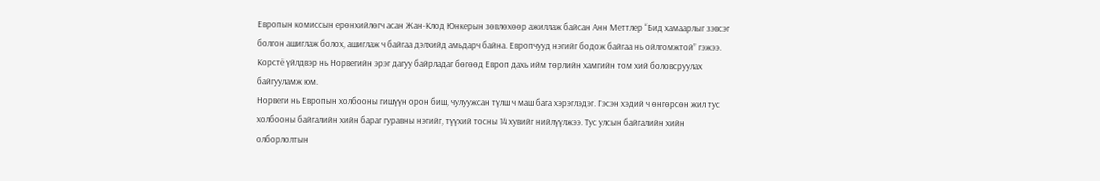Европын комиссын ерөнхийлөгч асан Жан-Клод Юнкерын зөвлөхөөр ажиллаж байсан Анн Меттлер “Бид хамаарлыг зэвсэг болгон ашиглаж болох, ашиглаж ч байгаа дэлхийд амьдарч байна. Европчууд нэгийг бодож байгаа нь ойлгомжтой” гэжээ.
Корстё үйлдвэр нь Норвегийн эрэг дагуу байрладаг бөгөөд Европ дахь ийм төрлийн хамгийн том хий боловсруулах байгууламж юм.
Норвеги нь Европын холбооны гишүүн орон биш, чулуужсан түлш ч маш бага хэрэглэдэг. Гэсэн хэдий ч өнгөрсөн жил тус холбооны байгалийн хийн бараг гуравны нэгийг, түүхий тосны 14 хувийг нийлүүлжээ. Тус улсын байгалийн хийн олборлолтын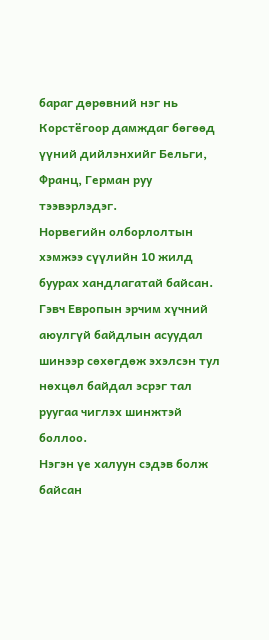бараг дөрөвний нэг нь Корстёгоор дамждаг бөгөөд үүний дийлэнхийг Бельги, Франц, Герман руу тээвэрлэдэг.
Норвегийн олборлолтын хэмжээ сүүлийн 10 жилд буурах хандлагатай байсан. Гэвч Европын эрчим хүчний аюулгүй байдлын асуудал шинээр сөхөгдөж эхэлсэн тул нөхцөл байдал эсрэг тал руугаа чиглэх шинжтэй боллоо.
Нэгэн үе халуун сэдэв болж байсан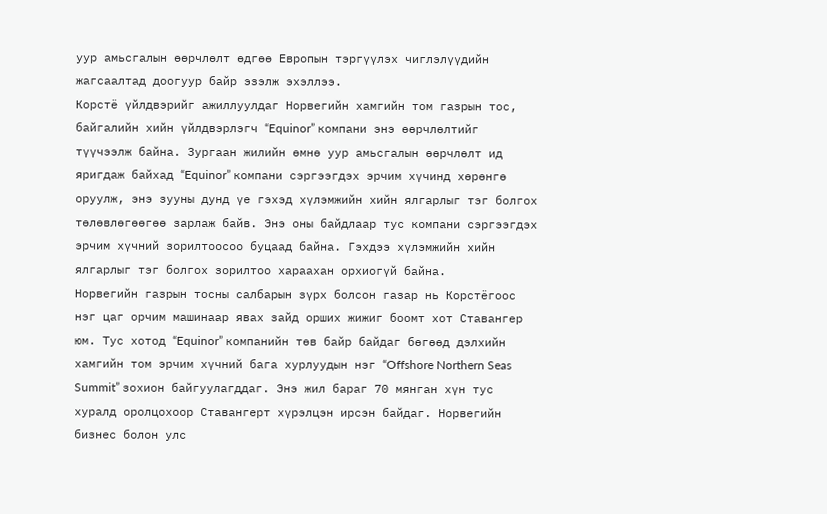уур амьсгалын өөрчлөлт өдгөө Европын тэргүүлэх чиглэлүүдийн жагсаалтад доогуур байр эзэлж эхэллээ.
Корстё үйлдвэрийг ажиллуулдаг Норвегийн хамгийн том газрын тос, байгалийн хийн үйлдвэрлэгч “Equinor” компани энэ өөрчлөлтийг түүчээлж байна. Зургаан жилийн өмнө уур амьсгалын өөрчлөлт ид яригдаж байхад “Equinor” компани сэргээгдэх эрчим хүчинд хөрөнгө оруулж, энэ зууны дунд үе гэхэд хүлэмжийн хийн ялгарлыг тэг болгох төлөвлөгөөгөө зарлаж байв. Энэ оны байдлаар тус компани сэргээгдэх эрчим хүчний зорилтоосоо буцаад байна. Гэхдээ хүлэмжийн хийн ялгарлыг тэг болгох зорилтоо хараахан орхиогүй байна.
Норвегийн газрын тосны салбарын зүрх болсон газар нь Корстёгоос нэг цаг орчим машинаар явах зайд орших жижиг боомт хот Ставангер юм. Тус хотод “Equinor” компанийн төв байр байдаг бөгөөд дэлхийн хамгийн том эрчим хүчний бага хурлуудын нэг “Offshore Northern Seas Summit” зохион байгуулагддаг. Энэ жил бараг 70 мянган хүн тус хуралд оролцохоор Ставангерт хүрэлцэн ирсэн байдаг. Норвегийн бизнес болон улс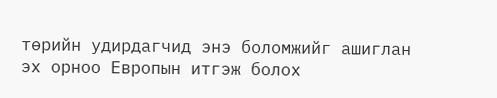төрийн удирдагчид энэ боломжийг ашиглан эх орноо Европын итгэж болох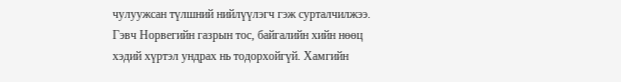чулуужсан түлшний нийлүүлэгч гэж сурталчилжээ.
Гэвч Норвегийн газрын тос, байгалийн хийн нөөц хэдий хүртэл ундрах нь тодорхойгүй. Хамгийн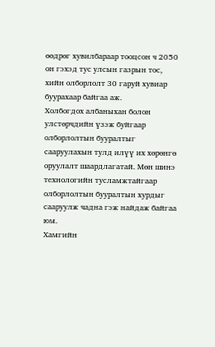өөдрөг хувилбараар тооцсон ч 2050 он гэхэд тус улсын газрын тос, хийн олборлолт 30 гаруй хувиар буурахаар байгаа аж.
Холбогдох албаныхан болон улстөрчдийн үзэж буйгаар олборлолтын бууралтыг сааруулахын тулд илүү их хөрөнгө оруулалт шаардлагатай. Мөн шинэ технологийн тусламжтайгаар олборлолтын бууралтын хурдыг сааруулж чадна гэж найдаж байгаа юм.
Хамгийн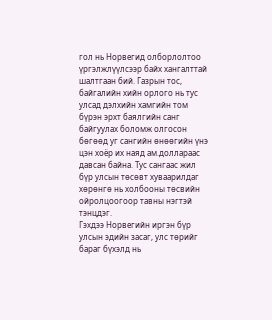гол нь Норвегид олборлолтоо үргэлжлүүлсээр байх хангалттай шалтгаан бий. Газрын тос, байгалийн хийн орлого нь тус улсад дэлхийн хамгийн том бүрэн эрхт баялгийн санг байгуулах боломж олгосон бөгөөд уг сангийн өнөөгийн үнэ цэн хоёр их наяд ам.доллараас давсан байна. Тус сангаас жил бүр улсын төсөвт хуваарилдаг хөрөнгө нь холбооны төсвийн ойролцоогоор тавны нэгтэй тэнцдэг.
Гэхдээ Норвегийн иргэн бүр улсын эдийн засаг, улс төрийг бараг бүхэлд нь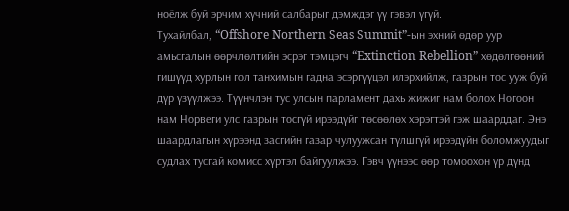ноёлж буй эрчим хүчний салбарыг дэмждэг үү гэвэл үгүй.
Тухайлбал, “Offshore Northern Seas Summit”-ын эхний өдөр уур амьсгалын өөрчлөлтийн эсрэг тэмцэгч “Extinction Rebellion” хөдөлгөөний гишүүд хурлын гол танхимын гадна эсэргүүцэл илэрхийлж, газрын тос ууж буй дүр үзүүлжээ. Түүнчлэн тус улсын парламент дахь жижиг нам болох Ногоон нам Норвеги улс газрын тосгүй ирээдүйг төсөөлөх хэрэгтэй гэж шаарддаг. Энэ шаардлагын хүрээнд засгийн газар чулуужсан түлшгүй ирээдүйн боломжуудыг судлах тусгай комисс хүртэл байгуулжээ. Гэвч үүнээс өөр томоохон үр дүнд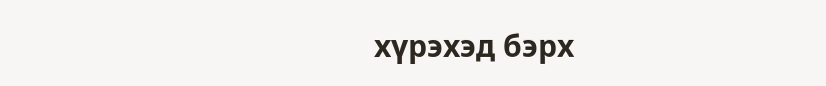хүрэхэд бэрх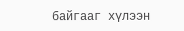байгааг хүлээн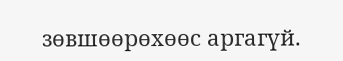зөвшөөрөхөөс аргагүй.